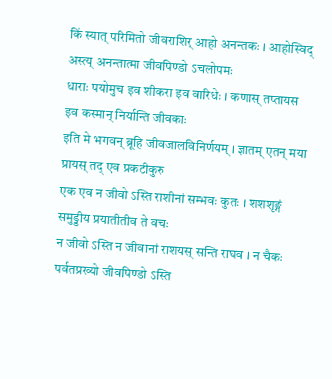किं स्यात् परिमितो जीवराशिर् आहो अनन्तकः । आहोस्विद् अस्त्य् अनन्तात्मा जीवपिण्डो ऽचलोपमः
धाराः पयोमुच इव शीकरा इव वारिधेः । कणास् तप्तायस इव कस्मान् निर्यान्ति जीवकाः
इति मे भगवन् ब्रूहि जीवजालविनिर्णयम् । ज्ञातम् एतन् मया प्रायस् तद् एव प्रकटीकुरु
एक एव न जीवो ऽस्ति राशीनां सम्भवः कुतः । शशशृङ्गं समुड्डीय प्रयातीतीव ते वचः
न जीवो ऽस्ति न जीवानां राशयस् सन्ति राघव । न चैकः पर्वतप्रख्यो जीवपिण्डो ऽस्ति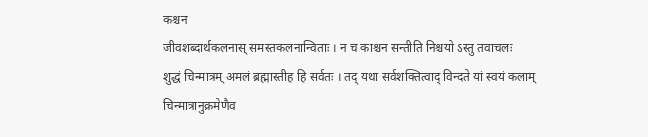कश्चन
जीवशब्दार्थकलनास् समस्तकलनान्विताः । न च काश्चन सन्तीति निश्चयो ऽस्तु तवाचलः
शुद्धं चिन्मात्रम् अमलं ब्रह्मास्तीह हि सर्वतः । तद् यथा सर्वशक्तित्वाद् विन्दते यां स्वयं कलाम्
चिन्मात्रानुक्रमेणैव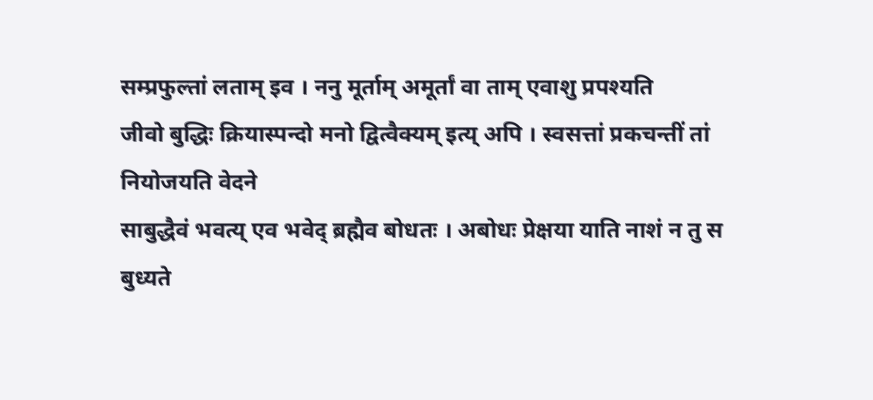सम्प्रफुल्तां लताम् इव । ननु मूर्ताम् अमूर्तां वा ताम् एवाशु प्रपश्यति
जीवो बुद्धिः क्रियास्पन्दो मनो द्वित्वैक्यम् इत्य् अपि । स्वसत्तां प्रकचन्तीं तां नियोजयति वेदने
साबुद्धैवं भवत्य् एव भवेद् ब्रह्मैव बोधतः । अबोधः प्रेक्षया याति नाशं न तु स बुध्यते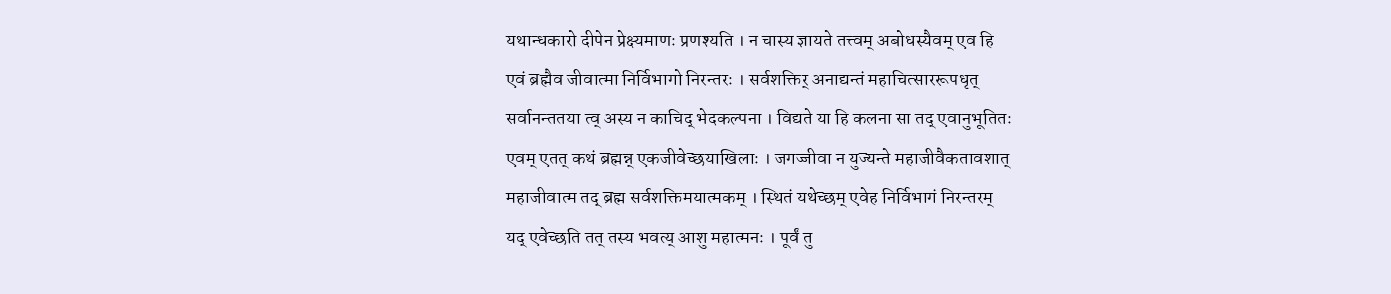यथान्धकारो दीपेन प्रेक्ष्यमाणः प्रणश्यति । न चास्य ज्ञायते तत्त्वम् अबोधस्यैवम् एव हि
एवं ब्रह्मैव जीवात्मा निर्विभागो निरन्तरः । सर्वशक्तिर् अनाद्यन्तं महाचित्साररूपधृत्
सर्वानन्ततया त्व् अस्य न काचिद् भेदकल्पना । विद्यते या हि कलना सा तद् एवानुभूतितः
एवम् एतत् कथं ब्रह्मन्न् एकजीवेच्छयाखिलाः । जगज्जीवा न युज्यन्ते महाजीवैकतावशात्
महाजीवात्म तद् ब्रह्म सर्वशक्तिमयात्मकम् । स्थितं यथेच्छम् एवेह निर्विभागं निरन्तरम्
यद् एवेच्छति तत् तस्य भवत्य् आशु महात्मनः । पूर्वं तु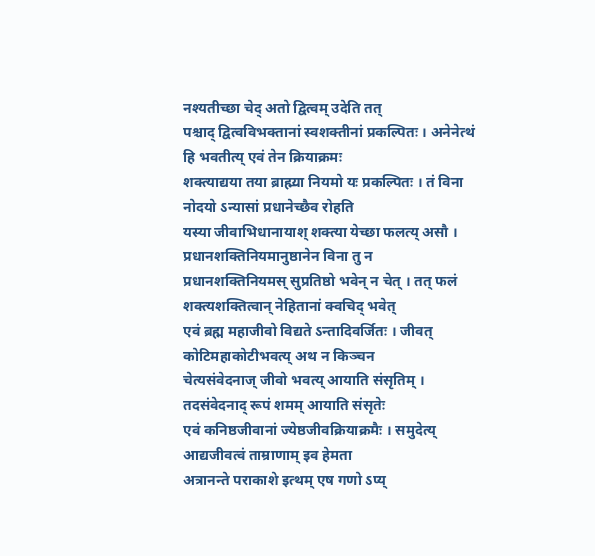नश्यतीच्छा चेद् अतो द्वित्वम् उदेति तत्
पश्चाद् द्वित्वविभक्तानां स्वशक्तीनां प्रकल्पितः । अनेनेत्थं हि भवतीत्य् एवं तेन क्रियाक्रमः
शक्त्याद्यया तया ब्राह्म्या नियमो यः प्रकल्पितः । तं विना नोदयो ऽन्यासां प्रधानेच्छैव रोहति
यस्या जीवाभिधानायाश् शक्त्या येच्छा फलत्य् असौ । प्रधानशक्तिनियमानुष्ठानेन विना तु न
प्रधानशक्तिनियमस् सुप्रतिष्ठो भवेन् न चेत् । तत् फलं शक्त्यशक्तित्वान् नेहितानां क्वचिद् भवेत्
एवं ब्रह्म महाजीवो विद्यते ऽन्तादिवर्जितः । जीवत् कोटिमहाकोटीभवत्य् अथ न किञ्चन
चेत्यसंवेदनाज् जीवो भवत्य् आयाति संसृतिम् । तदसंवेदनाद् रूपं शमम् आयाति संसृतेः
एवं कनिष्ठजीवानां ज्येष्ठजीवक्रियाक्रमैः । समुदेत्य् आद्यजीवत्वं ताम्राणाम् इव हेमता
अत्रानन्ते पराकाशे इत्थम् एष गणो ऽप्य्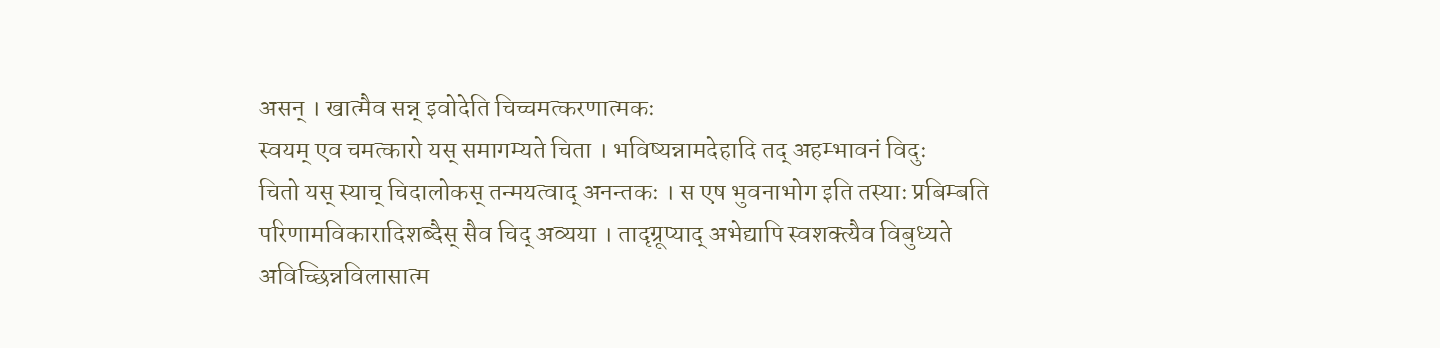असन् । खात्मैव सन्न् इवोदेति चिच्चमत्करणात्मकः
स्वयम् एव चमत्कारो यस् समागम्यते चिता । भविष्यन्नामदेहादि तद् अहम्भावनं विदुः
चितो यस् स्याच् चिदालोकस् तन्मयत्वाद् अनन्तकः । स एष भुवनाभोग इति तस्याः प्रबिम्बति
परिणामविकारादिशब्दैस् सैव चिद् अव्यया । तादृग्रूप्याद् अभेद्यापि स्वशक्त्यैव विबुध्यते
अविच्छिन्नविलासात्म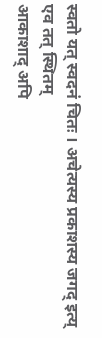स्वतो यत् स्वदनं चितः । अचेत्यस्य प्रकाशस्य जगद् इत्य् एव तत् स्थितम्
आकाशाद् अपि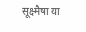सूक्ष्मैषा या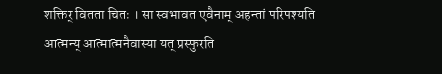शक्तिर् वितता चितः । सा स्वभावत एवैनाम् अहन्तां परिपश्यति
आत्मन्य् आत्मात्मनैवास्या यत् प्रस्फुरति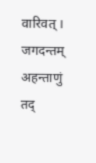वारिवत् । जगदन्तम् अहन्ताणुं तद्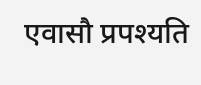एवासौ प्रपश्यति